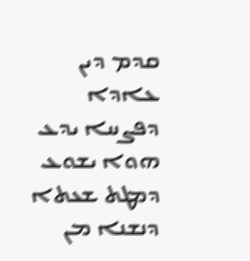ܩܕܡ ܕܝܢ ܥܐܕܐ ܕܦܨܚܐ ܝܕܥ ܗܘܐ ܝܫܘܥ ܕܡܛܬ ܫܥܬܐ ܕܢܫܢܐ ܡܢ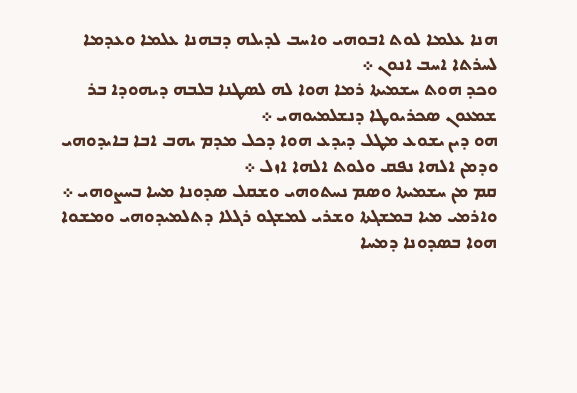ܗܢܐ ܥܠܡܐ ܠܘܬ ܐܒܘܗܝ ܘܐܚܒ ܠܕܝܠܗ ܕܒܗܢܐ ܥܠܡܐ ܘܥܕܡܐ ܠܚܪܬܐ ܐܚܒ ܐܢܘܢ ܀
ܘܟܕ ܗܘܬ ܚܫܡܝܬܐ ܪܡܐ ܗܘܐ ܠܗ ܠܤܛܢܐ ܒܠܒܗ ܕܝܗܘܕܐ ܒܪ ܫܡܥܘܢ ܤܟܪܝܘܛܐ ܕܢܫܠܡܝܘܗܝ ܀
ܗܘ ܕܝܢ ܝܫܘܥ ܡܛܠ ܕܝܕܥ ܗܘܐ ܕܟܠ ܡܕܡ ܝܗܒ ܐܒܐ ܒܐܝܕܘܗܝ ܘܕܡܢ ܐܠܗܐ ܢܦܩ ܘܠܘܬ ܐܠܗܐ ܐܙܠ ܀
ܩܡ ܡܢ ܚܫܡܝܬܐ ܘܤܡ ܢܚܬܘܗܝ ܘܫܩܠ ܤܕܘܢܐ ܡܚܐ ܒܚܨܘܗܝ ܀
ܘܐܪܡܝ ܡܝܐ ܒܡܫܓܬܐ ܘܫܪܝ ܠܡܫܓܘ ܪܓܠܐ ܕܬܠܡܝܕܘܗܝ ܘܡܫܘܐ ܗܘܐ ܒܤܕܘܢܐ ܕܡܚܐ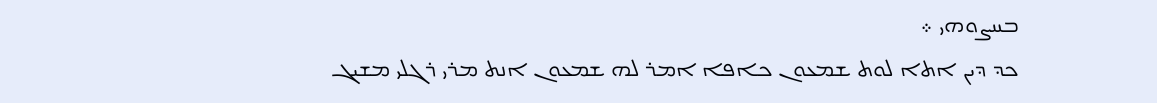ܒܚܨܘܗܝ ܀
ܟܕ ܕܝܢ ܐܬܐ ܠܘܬ ܫܡܥܘܢ ܟܐܦܐ ܐܡܪ ܠܗ ܫܡܥܘܢ ܐܢܬ ܡܪܝ ܪܓܠܝ ܡܫܝܓ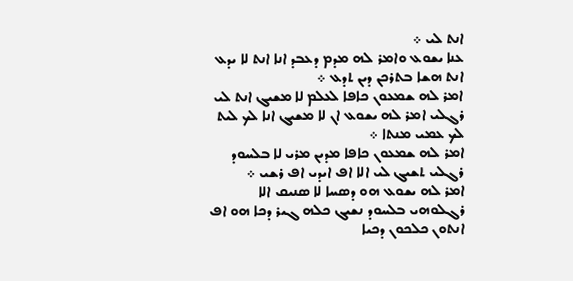ܐܢܬ ܠܝ ܀
ܥܢܐ ܝܫܘܥ ܘܐܡܪ ܠܗ ܡܕܡ ܕܥܒܕ ܐܢܐ ܐܢܬ ܠܐ ܝܕܥ ܐܢܬ ܗܫܐ ܒܬܪܟܢ ܕܝܢ ܬܕܥ ܀
ܐܡܪ ܠܗ ܫܡܥܘܢ ܟܐܦܐ ܠܥܠܡ ܠܐ ܡܫܝܓ ܐܢܬ ܠܝ ܪܓܠܝ ܐܡܪ ܠܗ ܝܫܘܥ ܐܢ ܠܐ ܡܫܝܓ ܐܢܐ ܠܟ ܠܝܬ ܠܟ ܥܡܝ ܡܢܬܐ ܀
ܐܡܪ ܠܗ ܫܡܥܘܢ ܟܐܦܐ ܡܕܝܢ ܡܪܝ ܠܐ ܒܠܚܘܕ ܪܓܠܝ ܬܫܝܓ ܠܝ ܐܠܐ ܐܦ ܐܝܕܝ ܐܦ ܪܫܝ ܀
ܐܡܪ ܠܗ ܝܫܘܥ ܗܘ ܕܤܚܐ ܠܐ ܤܢܝܩ ܐܠܐ ܪܓܠܘܗܝ ܒܠܚܘܕ ܢܫܝܓ ܟܠܗ ܓܝܪ ܕܟܐ ܗܘ ܐܦ ܐܢܬܘܢ ܟܠܟܘܢ ܕܟܝܐ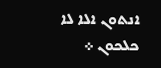ܐܢܬܘܢ ܐܠܐ ܠܐ ܟܠܟܘܢ ܀